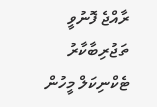ރާއްޖެ ފޮނުވީ ތަޖުރިބާކާރު ޓެކްނިކަލް މީހުން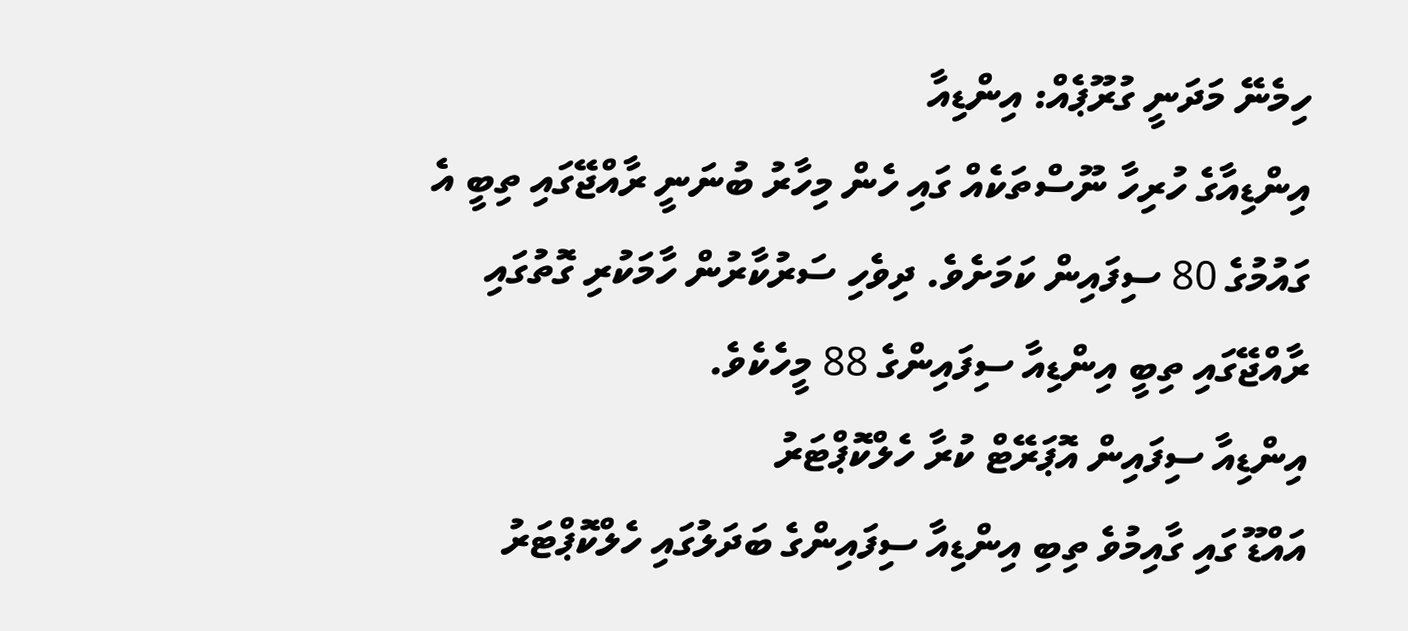ހިމެނޭ މަދަނީ ގުރޫޕެއް: އިންޑިއާ
އިންޑިއާގެ ހުރިހާ ނޫސްތަކެއް ގައި ހެން މިހާރު ބުނަނީ ރާއްޖޭގައި ތިބީ އެ ގައުމުގެ 80 ސިފައިން ކަމަށެވެ. ދިވެހި ސަރުކާރުން ހާމަކުރި ގޮތުގައި ރާއްޖޭގައި ތިބީ އިންޑިއާ ސިފައިންގެ 88 މީހެކެވެ.
އިންޑިއާ ސިފައިން އޮޕަރޭޓް ކުރާ ހެލްކޮޕްޓަރު
އައްޑޫ ގައި ގާއިމުވެ ތިބި އިންޑިއާ ސިފައިންގެ ބަދަލުގައި ހެލްކޮޕްޓަރު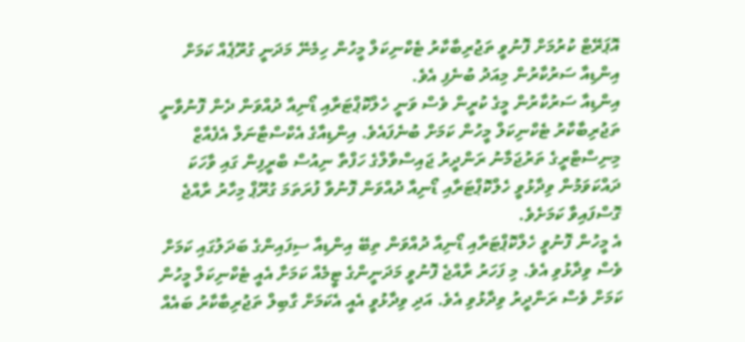އޮޕަރޭޓް ކުރުމަށް ފޮނުވީ ތަޖުރިބާކާރު ޓެކްނިކަލް މީހުން ހިމެނޭ މަދަނީ ގުރޫޕެއް ކަމަށް އިންޑިއާ ސަރުކާރުން މިއަދު ބުނެފި އެވެ.
އިންޑިއާ ސަރުކާރުން މީގެ ކުރީން ވެސް ވަނީ ހެލްކޮޕްޓަރާއި ޑޯނިއާ ދުއްވަން ދެން ފޮނުވާނީ ތަޖުރިބާކާރު ޓެކްނިކަލް މީހުން ކަމަށް ބުނެފައެވެ. އިންޑިއާގެ އެކްސްޓާނަލް އެފެއާޒް މިނިސްޓްރީގެ ތަރުޖަމާނު ރަންދީރު ޖައިސްވާލްގެ ހަފްތާ ނިއުސް ބްރީފިން ގައި ވާހަކަ ދައްކަވަމުން ވިދާޅުވީ ހެލްކޮޕްޓަރާއި ޑޯނިއާ ދުއްވަން ފޮނުވާ ފުރަތަމަ ގުރޫޕް މިހާރު ރާއްޖެ ގޮސްފައިވާ ކަމަށެވެ.
އެ މީހުން ފޮނުވީ ހެލްކޮޕްޓަރާއި ޑޯނިއާ ދުއްވަން ތިބޭ އިންޑިއާ ސިފައިންގެ ބަދަލުގައި ކަމަށް ވެސް ވިދާޅުވި އެވެ. މި ފަހަރު ރާއްޖެ ފޮނުވީ މަދަނީންގެ ޓީމެއް ކަމަށާ އެއީ ޓެކްނިކަލް މީހުން ކަމަށް ވެސް ރަންދީރު ވިދާޅުވި އެވެ. އަދި ވިދާޅުވީ އެއީ އެކަމަށް ގާބިލް ތަޖުރިބާކާރު ބައެއް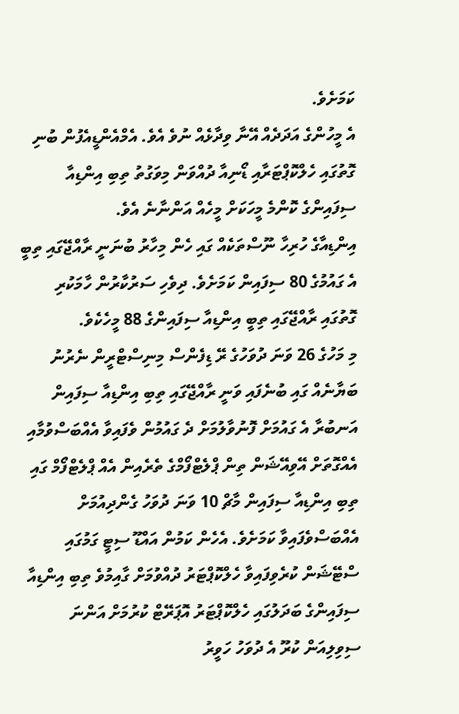ކަމަށެވެ.
އެ މީހުންގެ އަދަދެއް އޭނާ ވިދާޅެއް ނުވެ އެވެ. އެމްއެންޑީއެފުން ބުނި ގޮތުގައި ހެލްކޮޕްޓަރާއި ޑޯނިއާ ދުއްވަން މިވަގުތު ތިބި އިންޑިއާ ސިފައިންގެ ކޮންމެ މީހަކަށް މީހެއް އަންނާނެ އެވެ.
އިންޑިއާގެ ހުރިހާ ނޫސްތަކެއް ގައި ހެން މިހާރު ބުނަނީ ރާއްޖޭގައި ތިބީ އެ ގައުމުގެ 80 ސިފައިން ކަމަށެވެ. ދިވެހި ސަރުކާރުން ހާމަކުރި ގޮތުގައި ރާއްޖޭގައި ތިބީ އިންޑިއާ ސިފައިންގެ 88 މީހެކެވެ.
މި މަހުގެ 26 ވަނަ ދުވަހުގެ ރޭ ޑިފެންސް މިނިސްޓްރީން ނެރުނު ބަޔާނެއް ގައި ބުނެފައި ވަނީ ރާއްޖޭގައި ތިބި އިންޑިއާ ސިފައިން އަނބުރާ އެ ގައުމަށް ފޮނުވާލުމަށް ދެ ގައުމުން ވެފައިވާ އެއްބަސްވުމާއި އެއްގޮތަށް އޭވިއޭޝަން ތިން ޕްލެޓްފޯމްގެ ތެރެއިން އެއް ޕްލެޓްފޯމް ގައި ތިބި އިންޑިއާ ސިފައިން މާޗް 10 ވަނަ ދުވަހު ގެންދިއުމަށް އެއްބަސްވެފައިވާ ކަމަށެވެ. އެހެން ކަމުން އައްޑޫ ސިޓީ ގަމުގައި ސްޓޭޝަން ކުރެވިފައިވާ ހެލްކޮޕްޓަރު ދުއްވުމަށް ގާއިމުވެ ތިބި އިންޑިއާ ސިފައިންގެ ބަދަލުގައި ހެލްކޮޕްޓަރު އޮޕަރޭޓް ކުރުމަށް އަންނަ ސިވިލިއަން ކުރޫ އެ ދުވަހު ހަވީރު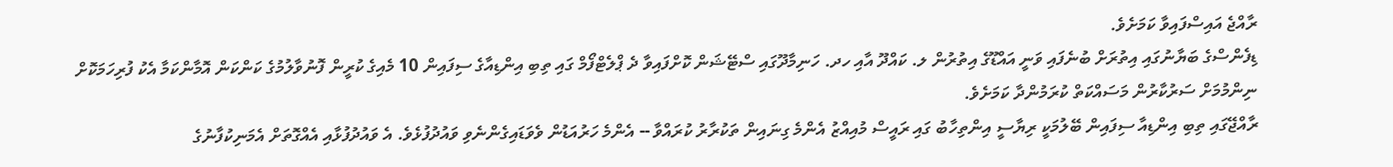ރާއްޖެ އައިސްފައިވާ ކަމަށެވެ.
ޑިފެންސްގެ ބަޔާނުގައި އިތުރަށް ބުނެފައި ވަނީ އައްޑޫގެ އިތުރުން ލ. ކައްދޫ އާއި ހދ. ހަނިމާދޫގައި ސްޓޭޝަން ކޮށްފައިވާ ދެ ޕްލެޓްފޯމް ގައި ތިބި އިންޑިއާގެ ސިފައިން 10 މެއިގެ ކުރީން ފޮނުވާލުމުގެ ކަންކަން އޮމާންކަމާ އެކު ފުރިހަމަކޮށް ނިންމުމަށް ސަރުކާރުން މަސައްކަތް ކުރަމުންދާ ކަމަށެވެ.
ރާއްޖޭގައި ތިބި އިންޑިއާ ސިފައިން ބޭލުމަކީ ރިޔާސީ އިންތިހާބު ގައި ރައީސް މުއިއްޒު އެންމެ ގިނައިން ތަކުރާރު ކުރައްވާ -- އެންމެ ހަރުއަޑުން ވެވަޑައިގެންނެވި ވައުދުފުޅެވެ. އެ ވައުދުފުޅާއި އެއްގޮތަށް އެމަނިކުފާނުގެ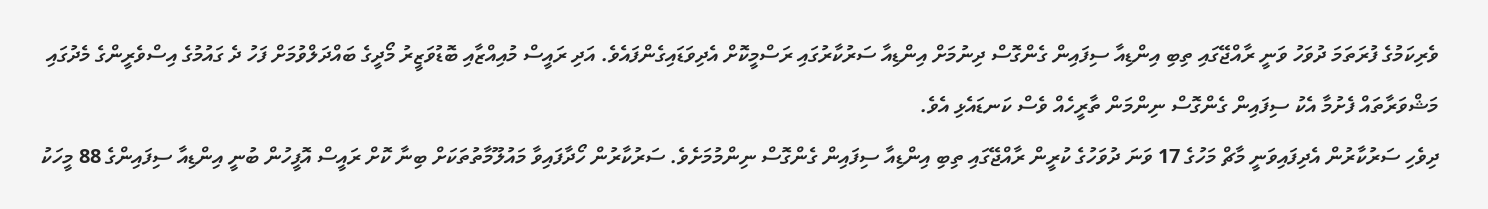ވެރިކަމުގެ ފުރަތަމަ ދުވަހު ވަނީ ރާއްޖޭގައި ތިބި އިންޑިއާ ސިފައިން ގެންގޮސް ދިނުމަށް އިންޑިއާ ސަރުކާރުގައި ރަސްމީކޮށް އެދިވަޑައިގެންފައެވެ. އަދި ރައީސް މުއިއްޒާއި ބޮޑުވަޒީރު މޯދީގެ ބައްދަލްވުމަށް ފަހު ދެ ގައުމުގެ އިސްވެރީންގެ މެދުގައި މަޝްވަރާތައް ފެށުމާ އެކު ސިފައިން ގެންގޮސް ނިންމަން ތާރީހެއް ވެސް ކަނޑައެޅި އެވެ.
ދިވެހި ސަރުކާރުން އެދިފައިވަނީ މާޗް މަހުގެ 17 ވަނަ ދުވަހުގެ ކުރީން ރާއްޖޭގައި ތިބި އިންޑިއާ ސިފައިން ގެންގޮސް ނިންމުމަށެވެ. ސަރުކާރުން ހޯދާފައިވާ މައުލޫމާތުތަކަށް ބިނާ ކޮށް ރައީސް އޮފީހުން ބުނީ އިންޑިއާ ސިފައިންގެ 88 މީހަކު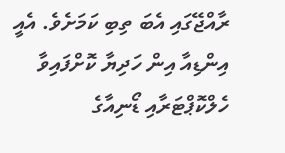ރާއްޖޭގައި އެބަ ތިބި ކަމަށެވެ. އެއީ އިންޑިއާ އިން ހަދިޔާ ކޮށްފައިވާ ހެލްކޮޕްޓަރާއި ޑޯނިއާގެ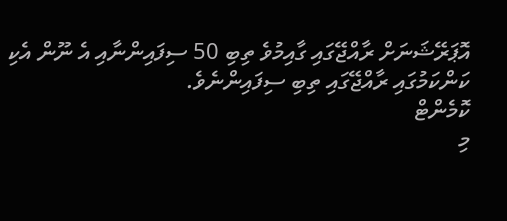އޮޕަރޭޝަނަށް ރާއްޖޭގައި ގާއިމުވެ ތިބި 50 ސިފައިންނާއި އެ ނޫން އެކި ކަންކަމުގައި ރާއްޖޭގައި ތިބި ސިފައިންނެވެ.
ކޮމެންޓް
މި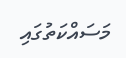މަސައްކަތުގައި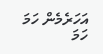އަހަރެމެން ހަމަ ހަމަ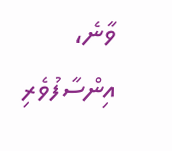ވާނެ، އިންސާފުވެރި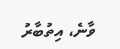ވާނެ، އިތުބާރު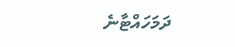ދަމަހައްޓާނެ